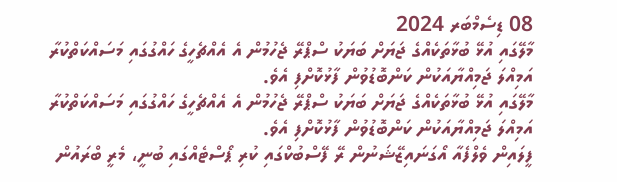08 ޑިސެމްބަރ 2024
މާލޭގައި އުޅޭ ބުޅާތަކެއްގެ ޖަޔަށް ބަޔަކު ސްޕްރޭ ޖެހުމުން އެ އެއްޗެހީގެ ހައްގުގައި މަސައްކަތްކުރާ އަމިއްލަ ޖަމިއްޔާއަކުން ކަންބޮޑުވުން ފާޅުކޮށްފި އެވެ.
މާލޭގައި އުޅޭ ބުޅާތަކެއްގެ ޖަޔަށް ބަޔަކު ސްޕްރޭ ޖެހުމުން އެ އެއްޗެހީގެ ހައްގުގައި މަސައްކަތްކުރާ އަމިއްލަ ޖަމިއްޔާއަކުން ކަންބޮޑުވުން ފާޅުކޮށްފި އެވެ.
ފީލައިން ވެލްފެއާ އޯގަނައިޒޭޝަނުން ރޭ ފޭސްބުކްގައި ކުރި ޕޯސްޓެއްގައި ބުނީ، މެރީ ބްރައުން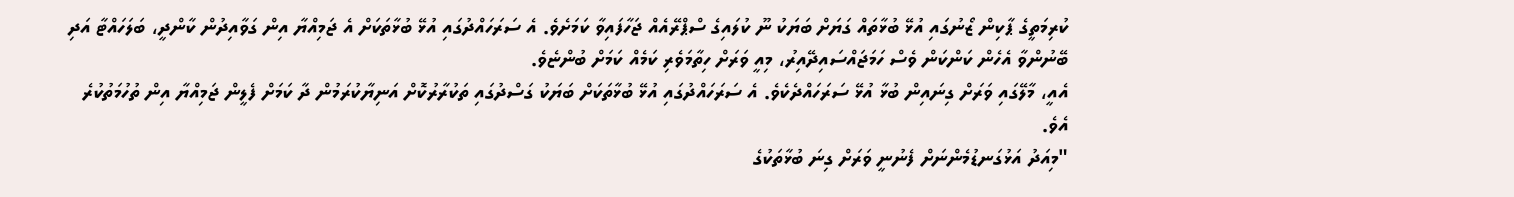ކުރިމަތީގެ ޕާކިން ޒޯނުގައި އުޅޭ ބުޅާތައް ގަޔަށް ބަޔަކު ނޫ ކުލައިގެ ސްޕްރޭއެއް ޖަހާފައިވާ ކަމަށެވެ. އެ ސަރަހައްދުގައި އުޅޭ ބުޅާތަކަށް އެ ޖަމިއްޔާ އިން ގަވާއިދުން ކާންދީ، ބަލަހައްޓާ އަދި ބޭނުންވާ އެހެން ކަންކަން ވެސް ހަމަޖައްސައިދޭއިރު، މިއީ ވަރަށް ހިތާމަވެރި ކަމެއް ކަމަށް ބުންޏެވެ.
އެއީ، މާލޭގައި ވަރަށް ގިނައިން ބުޅާ އުޅޭ ސަރަހައްދެކެވެ. އެ ސަރަހައްދުގައި އުޅޭ ބުޅާތަކަށް ބަޔަކު ގަސްދުގައި ތަކުރާރުކޮށް އަނިޔާކުރަމުން ދާ ކަމަށް ފެލީން ޖަމިއްޔާ އިން ތުހުމަތުކުރެ އެވެ.
"މިއަދު އަޅުގަނޑުމެންނަށް ފެނުނީ ވަރަށް ގިނަ ބުޅާތަކުގެ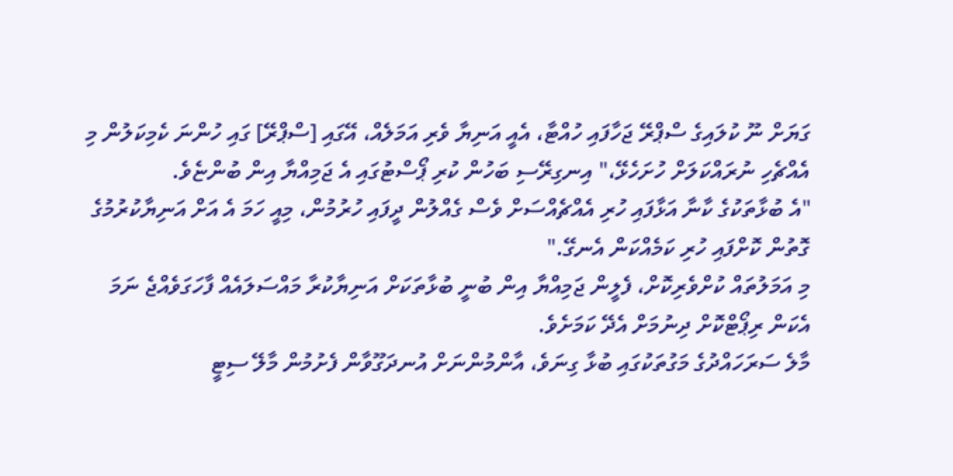ގަޔަށް ނޫ ކުލައިގެ ސްޕްރޭ ޖަހާފައި ހުއްޓާ، އެއީ އަނިޔާ ވެރި އަމަލެއް، އޭގައި [ސްޕްރޭ] ގައި ހުންނަ ކެމިކަލުން މި އެއްޗެހި ނުރައްކަލަށް ހުށަހެޅޭ،" އިނގިރޭސި ބަހުން ކުރި ޕޯސްޓުގައި އެ ޖަމިއްޔާ އިން ބުންޏެވެ.
"އެ ބުޅާތަކުގެ ކާނާ އަޅާފައި ހުރި އެއްޗެއްސަށް ވެސް ގެއްލުން ދީފައި ހުރުމުން، މިއީ ހަމަ އެ އަށް އަނިޔާކުރުމުގެ ގޮތުން ކޮށްފައި ހުރި ކަމެއްކަން އެނގޭ."
މި އަމަލުތައް ކުށްވެރިކޮށް، ފެލީން ޖަމިއްޔާ އިން ބުނީ ބުޅާތަކަށް އަނިޔާކުރާ މައްސަލައެއް ފާހަގަވެއްޖެ ނަމަ އެކަން ރިޕޯޓްކޮށް ދިނުމަށް އެދޭ ކަމަށެވެ.
މާލެ ސަރަހައްދުގެ މަގުތަކުގައި ބުޅާ ގިނަވެ، އާންމުންނަށް އުނދަގޫވާން ފެށުމުން މާލޭ ސިޓީ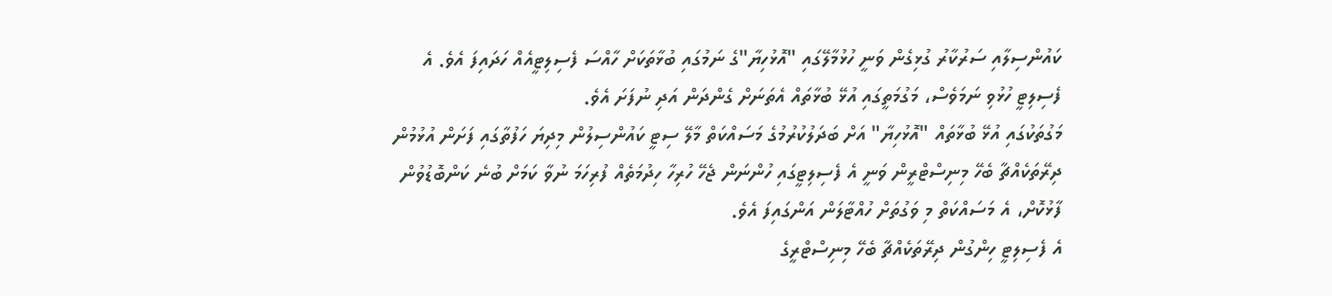ކައުންސިލާއި ސަރުކާރު ގުޅިގެން ވަނީ ހުޅުމާލޭގައި "އޮޅުހިޔާ"ގެ ނަމުގައި ބުޅާތަކަށް ހާއްސަ ފެސިލިޓީއެއް ހަދައިފަ އެވެ. އެ ފެސިލިޓީ ހުޅުވި ނަމަވެސް، މަގުމަތީގައި އުޅޭ ބުޅާތައް އެތަނަށް ގެންދަން އަދި ނުފަށަ އެވެ.
މަގުތަކުގައި އުޅޭ ބުޅާތައް "އޮޅުހިޔާ" އަށް ބަދަލުކުރުމުގެ މަސައްކަތް މާލޭ ސިޓީ ކައުންސިލުން މިދިޔަ ހަފުތާގައި ފަށަން އުޅުމުން ދިރޭތަކެއްޗާ ބެހޭ މިނިސްޓްރީން ވަނީ އެ ފެސިލިޓީގައި ހުންނަން ޖެހޭ ހުރިހާ ހިދުމަތެއް ފުރިހަމަ ނުވާ ކަމަށް ބުނެ ކަންބޮޑުވުން ފާޅުކޮށް، އެ މަސައްކަތް މި ވަގުތަށް ހުއްޓާލަން އަންގައިފަ އެވެ.
އެ ފެސިލިޓީ ހިންގުން ދިރޭތަކެއްޗާ ބެހޭ މިނިސްޓްރީގެ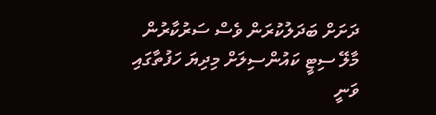ދަށަށް ބަދަލުކުރަން ވެސް ސަރުކާރުން މާލޭ ސިޓީ ކައުންސިލަށް މިދިޔަ ހަފުތާގައި ވަނީ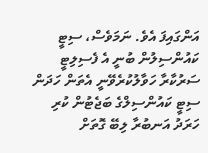އަންގައިފަ އެވެ. ނަމަވެސް، ސިޓީ ކައުންސިލުން ބުނީ އެ ފެސިލިޓީ ސަރުކާރާ ހަވާލުކުރެވޭނީ އެތަން ހަދަން ސިޓީ ކައުންސިލްގެ ބަޖެޓުން ކުރި ހަރަދު އަނބުރާ ލިބޭ ގޮތަށް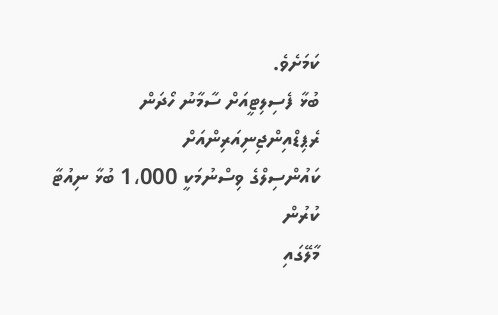ކަމަށެވެ.
ބުޅާ ފެސިލިޓީއަށް ސާމާނު ހޯދަން ރެޕިޑްއިންޖިނިއަރިންއަށް
ކައުންސިލްގެ ވިސްނުމަކީ 1،000 ބުޅާ ނިއުޓާ ކުރުން
މާލޭގައި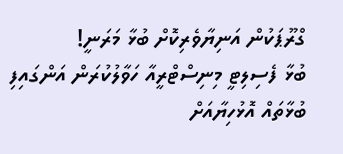ގްރޫޕަކުން އަނިޔާވެރިކޮށް ބުޅާ މަރަނީ!
ބުޅާ ފެސިލިޓީ މިނިސްޓްރީއާ ހަވާލުކުރަން އަންގައިފި
ބުޅާތައް އޮޅުހިޔާއަށް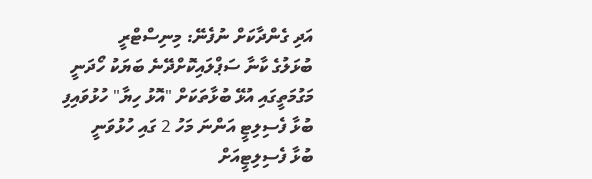އަދި ގެންދާކަށް ނުފެނޭ: މިނިސްޓްރީ
ބުޅަލުގެ ކާނާ ސަޕްލައިކޮށްދޭނެ ބަޔަކު ހޯދަނީ
މަގުމަތީގައި އުޅޭ ބުޅާތަކަށް "އޮޅު ހިޔާ" ހުޅުވައިފި
ބުޅާ ފެސިލިޓީ އަންނަ މަހު 2 ގައި ހުޅުވަނީ
ބުޅާ ފެސިލިޓީއަށް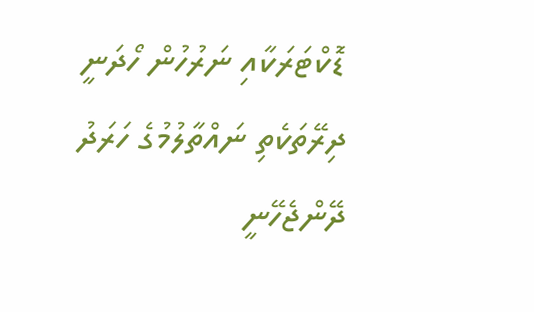ޑޮކްޓަރަކާއި ނަރުހުން ހޯދަނީ
ދިރޭތަކެތި ނައްތާލުމުގެ ހަރަދު ދޭންޖެހޭނީ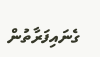ގެނައިފަރާތުން